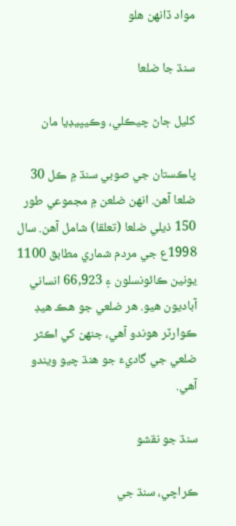مواد ڏانھن هلو

سنڌ جا ضلعا

کليل ڄاڻ چيڪلي، وڪيپيڊيا مان

پاڪستان جي صوبي سنڌ ۾ ڪل 30 ضلعا آھن. انهن ضلعن ۾ مجموعي طور 150 ذيلي ضلعا (تعلقا) شامل آهن. سال 1998ع جي مردم شماري مطابق 1100 يونين ڪائونسلون ۽ 66,923 انساني آباديون ھیو. هر ضلعي جو هڪ هيڊ ڪوارٽر هوندو آهي، جنهن کي اڪثر ضلعي جي گاديءَ جو هنڌ چيو ويندو آهي.

سنڌ جو نقشو

ڪراچي، سنڌ جي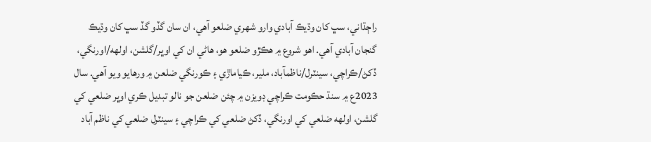راڄڌاني، سڀ کان وڌيڪ آبادي وارو شهري ضلعو آهي، ان سان گڏو گڏ سڀ کان وڌيڪ گنجان آبادي آهي. اهو شروع ۾ هڪڙو ضلعو هو، هاڻي ان کي اوڀر/گلشن، اولهه/اورنگي، ڏکڻ/ڪراچي، سينٽرل/ناظمآباد، ملير، ڪياماڙي ۽ ڪورنگي ضلعن ۾ ورهايو ويو آهي. سال 2023ع ۾ سنڌ حڪومت ڪراچي ڊويزن ۾ چئن ضلعن جو نالو تبديل ڪري اوڀر ضلعي کي گلشن، اولهه ضلعي کي اورنگي، ڏکڻ ضلعي کي ڪراچي ۽ سينٽرل ضلعي کي ناظم آباد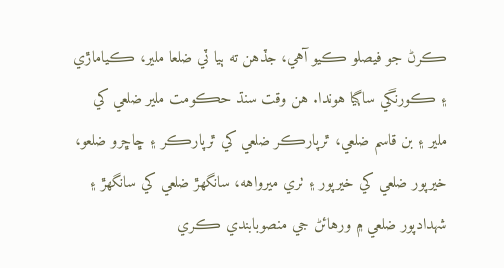ڪرڻ جو فيصلو ڪيو آهي، جڏهن ته ٻيا ٽي ضلعا ملير، ڪياماڙي ۽ ڪورنگي ساڳيا هوندا. هن وقت سنڌ حڪومت ملير ضلعي کي ملير ۽ بن قاسم ضلعي، ٿرپارڪر ضلعي کي ٿرپارڪر ۽ ڇاڇرو ضلعو، خيرپور ضلعي کي خيرپور ۽ ٺري ميرواهه، سانگهڙ ضلعي کي سانگهڙ ۽ شهدادپور ضلعي ۾ ورهائڻ جي منصوبابندي ڪري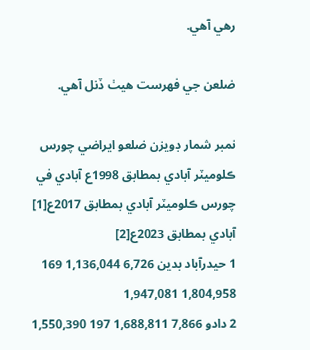رهي آهي.

ضلعن جي فھرست ھيٺ ڏنل آھي.

نمبر شمار ڊويزن ضلعو ايراضي چورس ڪلوميٽر آبادي بمطابق 1998ع آبادي في چورس ڪلوميٽر آبادي بمطابق 2017ع[1] آبادي بمطابق 2023ع[2]
1 حيدرآباد بدين 6,726 1,136,044 169 1,804,958 1,947,081
2 دادو 7,866 1,688,811 197 1,550,390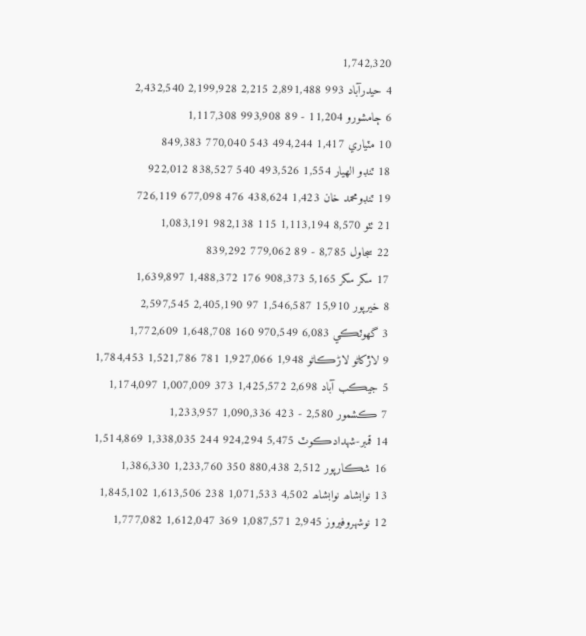1,742,320
4 حيدرآباد 993 2,891,488 2,215 2,199,928 2,432,540
6 ڄامشورو 11,204 - 89 993,908 1,117,308
10 مٽياري 1,417 494,244 543 770,040 849,383
18 ٽنڊو الھيار 1,554 493,526 540 838,527 922,012
19 ٽنڊومحمد خان 1,423 438,624 476 677,098 726,119
21 ٺٽو 8,570 1,113,194 115 982,138 1,083,191
22 سجاول 8,785 - 89 779,062 839,292
17 سکر سکر 5,165 908,373 176 1,488,372 1,639,897
8 خيرپور 15,910 1,546,587 97 2,405,190 2,597,545
3 گھوٽڪي 6,083 970,549 160 1,648,708 1,772,609
9 لاڙکاڻو لاڑڪاڻو 1,948 1,927,066 781 1,521,786 1,784,453
5 جيڪب آباد 2,698 1,425,572 373 1,007,009 1,174,097
7 ڪشمور 2,580 - 423 1,090,336 1,233,957
14 قمبر-شهدادڪوٽ 5,475 924,294 244 1,338,035 1,514,869
16 شڪارپور 2,512 880,438 350 1,233,760 1,386,330
13 نوابشاھ نوابشاھ 4,502 1,071,533 238 1,613,506 1,845,102
12 نوشهروفيروز 2,945 1,087,571 369 1,612,047 1,777,082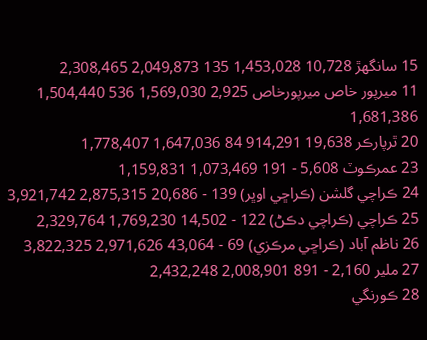15 سانگھڙ 10,728 1,453,028 135 2,049,873 2,308,465
11 ميرپور خاص ميرپورخاص 2,925 1,569,030 536 1,504,440 1,681,386
20 ٿرپارڪر 19,638 914,291 84 1,647,036 1,778,407
23 عمرڪوٽ 5,608 - 191 1,073,469 1,159,831
24 ڪراچي گلشن (ڪراڇي اوڀر) 139 - 20,686 2,875,315 3,921,742
25 ڪراچي (ڪراچي دڪڻ) 122 - 14,502 1,769,230 2,329,764
26 ناظم آباد (ڪراڇي مرڪزي) 69 - 43,064 2,971,626 3,822,325
27 ملیر 2,160 - 891 2,008,901 2,432,248
28 ڪورنگي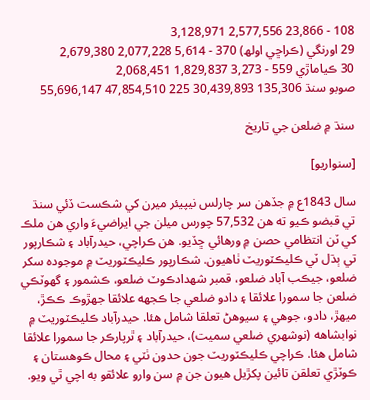108 - 23,866 2,577,556 3,128,971
29 اورنگي (ڪراڇي اولھ) 370 - 5,614 2,077,228 2,679,380
30 ڪیاماڙي 559 - 3,273 1,829,837 2,068,451
صوبو سنڌ 135,306 30,439,893 225 47,854,510 55,696,147

سنڌ ۾ ضلعن جي تاريخ

[سنواريو]

سال 1843ع ۾ جڏھن سر چارلس نيپيئر ميرن کي شڪست ڏئي سنڌ تي قبضو ڪيو ته ھن 57,532 چورس ميلن جي ايراضيءَ واري ھن ملڪ کي ٽن انتظامي حصن ۾ ورھائي ڇڏيو. ھن ڪراچي، حيدرآباد ۽ شڪارپور تي ٻڌل ٽي ڪليڪٽوريٽ ٺاھيون. شڪارپور ڪليڪٽوريٽ ۾ موجوده سکر ضلعو، جيڪب آباد ضلعو، قمبر شھدادڪوٽ ضلعو، ڪشمور ۽ گهوٽڪي ضلعن جا سمورا علائقا ۽ دادو ضلعي جا ڪجھه علائقا جھڙوڪ ڪڪڙ، ميھڙ، دادو، جوھي ۽ سيوھڻ تعلقا شامل ھئا. حيدرآباد ڪليڪٽوريٽ ۾ نوابشاھه (نوشھري ضلعي سميت)، حيدرآباد ۽ ٿرپارڪر جا سمورا علائقا شامل ھئا. ڪراچي ڪليڪٽوريٽ جون حدون ٺٽي ۽ محال ڪوھستان ۽ ڪوٽڙي تعلقن تائين پکڙيل ھيون جن ۾ سن وارو علائقو به اچي ٿي ويو.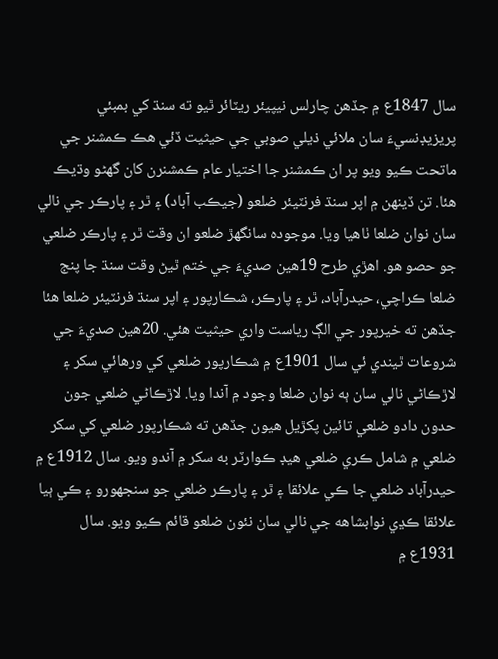سال 1847ع ۾ جڏھن چارلس نيپيئر ریٽائر ٿيو ته سنڌ کي بمبئي پريزيڊنسيءَ سان ملائي ذيلي صوبي جي حيثيت ڏئي ھڪ ڪمشنر جي ماتحت ڪيو ويو پر ان ڪمشنر جا اختيار عام ڪمشنرن کان گھڻو وڌيڪ ھئا. تن ڏينھن ۾ اپر سنڌ فرنٽيئر ضلعو (جيڪب آباد) ۽ ٿر ۽ پارڪر جي نالي سان نوان ضلعا ٺاھيا ويا. موجوده سانگھڙ ضلعو ان وقت ٿر ۽ پارڪر ضلعي جو حصو ھو. اھڙي طرح 19ھين صديءَ جي ختم ٿيڻ وقت سنڌ جا پنج ضلعا ڪراچي، حيدرآباد، ٿر ۽ پارڪر، شڪارپور ۽ اپر سنڌ فرنٽيئر ضلعا ھئا جڏھن ته خيرپور جي الڳ رياست واري حيثيت ھئي. 20ھين صديءَ جي شروعات ٿيندي ئي سال 1901ع ۾ شڪارپور ضلعي کي ورھائي سکر ۽ لاڙڪاڻي نالي سان ٻه نوان ضلعا وجود ۾ آندا ويا. لاڙڪاڻي ضلعي جون حدون دادو ضلعي تائين پکڙيل ھيون جڏھن ته شڪارپور ضلعي کي سکر ضلعي ۾ شامل ڪري ضلعي ھيڊ ڪوارٽر به سکر ۾ آندو ويو. سال 1912ع ۾ حيدرآباد ضلعي جا ڪي علائقا ۽ ٿر ۽ پارڪر ضلعي جو سنجھورو ۽ ڪي ٻيا علائقا ڪڍي نوابشاھه جي نالي سان نئون ضلعو قائم ڪيو ويو. سال 1931ع ۾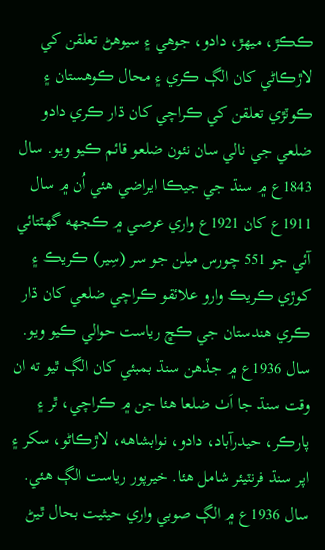ڪڪڙ، ميھڙ، دادو، جوھي ۽ سيوھڻ تعلقن کي لاڙڪاڻي کان الڳ ڪري ۽ محال ڪوھستان ۽ ڪوٽڙي تعلقن کي ڪراچي کان ڌار ڪري دادو ضلعي جي نالي سان نئون ضلعو قائم ڪيو ويو. سال 1843ع ۾ سنڌ جي جيڪا ايراضي ھئي اُن ۾ سال 1911ع کان 1921ع واري عرصي ۾ ڪجھه گھٽتائي آئي جو 551 چورس ميلن جو سر (سِير) ڪريڪ ۽ کوڙي ڪريڪ وارو علائقو ڪراچي ضلعي کان ڌار ڪري ھندستان جي ڪڇ رياست حوالي ڪيو ويو. سال 1936ع ۾ جڏھن سنڌ بمبئي کان الڳ ٿيو ته ان وقت سنڌ جا اَٺ ضلعا ھئا جن ۾ ڪراچي، ٿر ۽ پارڪر، حيدرآباد، دادو، نوابشاھه، لاڙڪاڻو، سکر ۽ اپر سنڌ فرنٽيئر شامل ھئا. خيرپور رياست الڳ ھئي. سال 1936ع ۾ الڳ صوبي واري حيثيت بحال ٿيڻ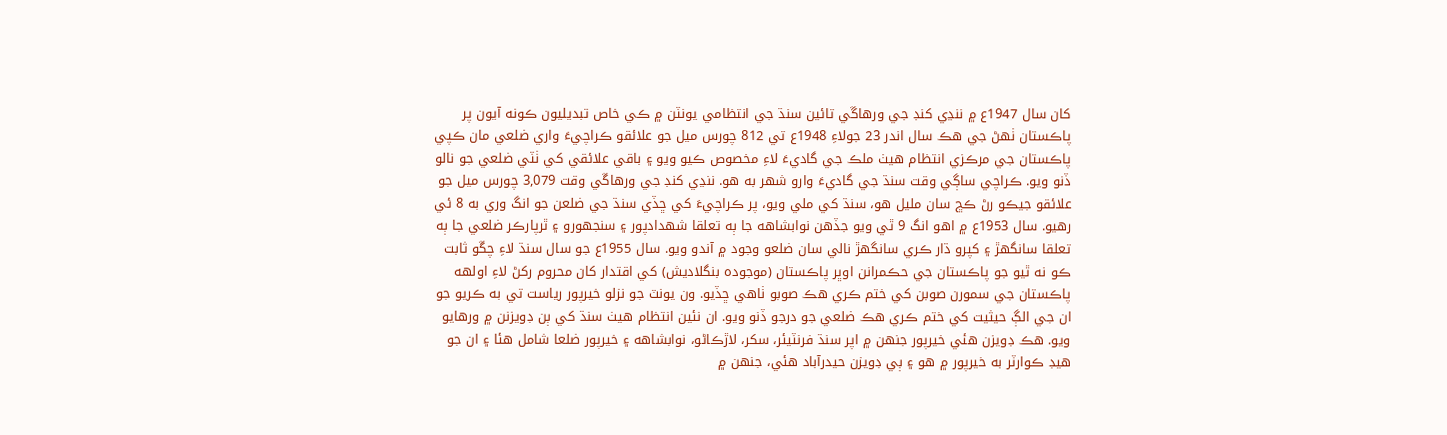کان سال 1947ع ۾ ننڍي کنڊ جي ورھاڱي تائين سنڌ جي انتظامي يونٽن ۾ ڪي خاص تبديليون ڪونه آيون پر پاڪستان ٺھڻ جي ھڪ سال اندر 23 جولاءِ 1948ع تي 812 چورس ميل جو علائقو ڪراچيءَ واري ضلعي مان ڪپي پاڪستان جي مرڪزي انتظام ھيٺ ملڪ جي گاديءَ لاءِ مخصوص ڪيو ويو ۽ باقي علائقي کي ٺٽي ضلعي جو نالو ڏنو ويو. ڪراچي ساڳي وقت سنڌ جي گاديءَ وارو شھر به ھو. ننڍي کنڊ جي ورھاڱي وقت 3,079 چورس ميل جو علائقو جيڪو رڻ ڪڇ سان مليل ھو، سنڌ کي ملي ويو، پر ڪراچيءَ کي ڇڏي سنڌ جي ضلعن جو انگ وري به 8 ئي رھيو. سال 1953ع ۾ اھو انگ 9 ٿي ويو جڏھن نوابشاھه جا ٻه تعلقا شھدادپور ۽ سنجھورو ۽ ٿرپارڪر ضلعي جا ٻه تعلقا سانگھڙ ۽ کپرو ڌار ڪري سانگھڙ نالي سان ضلعو وجود ۾ آندو ويو. سال 1955ع جو سال سنڌ لاءِ چڱو ثابت ڪو نه ٿيو جو پاڪستان جي حڪمرانن اوڀر پاڪستان (موجوده بنگلاديش) کي اقتدار کان محروم رکڻ لاءِ اولھه پاڪستان جي سمورن صوبن کي ختم ڪري ھڪ صوبو ٺاھي ڇڏيو. ون يونٽ جو نزلو خيرپور رياست تي به ڪريو جو ان جي الڳ حيثيت کي ختم ڪري ھڪ ضلعي جو درجو ڏنو ويو. ان نئين انتظام ھيٺ سنڌ کي ٻن ڊويزنن ۾ ورھايو ويو. ھڪ ڊويزن ھئي خيرپور جنھن ۾ اپر سنڌ فرنٽيئر، سکر، لاڙڪاڻو، نوابشاھه ۽ خيرپور ضلعا شامل ھئا ۽ ان جو ھيڊ ڪوارٽر به خيرپور ۾ ھو ۽ ٻي ڊويزن حيدرآباد ھئي، جنھن ۾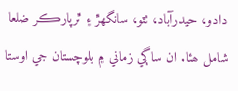دادو، حيدرآباد، ٺٽو، سانگھڙ ۽ ٿرپارڪر ضلعا شامل ھئا. ان ساڳي زماني ۾ بلوچستان جي اوستا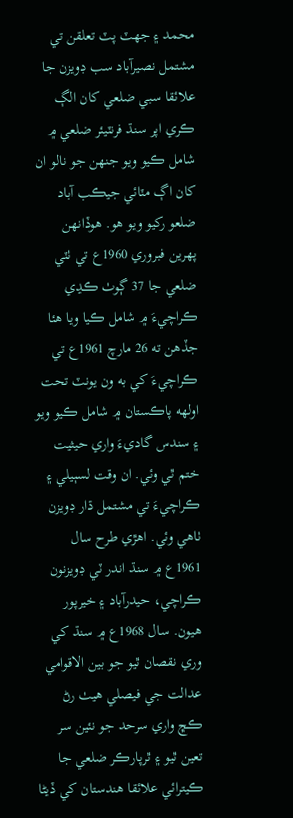محمد ۽ جھٽ پٽ تعلقن تي مشتمل نصيرآباد سب ڊويزن جا علائقا سبي ضلعي کان الڳ ڪري اپر سنڌ فرنٽيئر ضلعي ۾ شامل ڪيو ويو جنھن جو نالو ان کان اڳ مٽائي جيڪب آباد ضلعو رکيو ويو ھو. ھوڏانھن پھرين فبروري 1960ع تي ٺٽي ضلعي جا 37 ڳوٺ ڪڍي ڪراچيءَ ۾ شامل ڪيا ويا ھئا جڏھن ته 26 مارچ 1961ع تي ڪراچيءَ کي به ون يونٽ تحت اولھه پاڪستان ۾ شامل ڪيو ويو ۽ سندس گاديءَ واري حيثيت ختم ٿي وئي. ان وقت لسٻيلي ۽ ڪراچيءَ تي مشتمل ڌار ڊويزن ٺاھي وئي. اھڙي طرح سال 1961ع ۾ سنڌ اندر ٽي ڊويزنون ڪراچي، حيدرآباد ۽ خيرپور ھيون. سال 1968ع ۾ سنڌ کي وري نقصان ٿيو جو بين الاقوامي عدالت جي فيصلي ھيٺ رڻ ڪڇ واري سرحد جو نئين سر تعين ٿيو ۽ ٿرپارڪر ضلعي جا ڪيترائي علائقا ھندستان کي ڏيڻا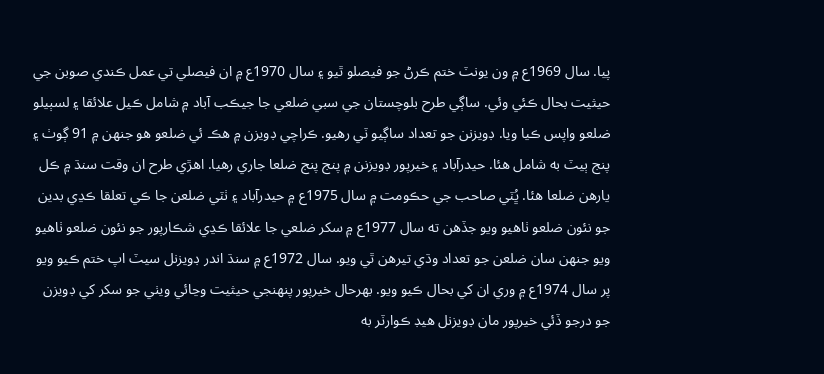پيا. سال 1969ع ۾ ون يونٽ ختم ڪرڻ جو فيصلو ٿيو ۽ سال 1970ع ۾ ان فيصلي تي عمل ڪندي صوبن جي حيثيت بحال ڪئي وئي. ساڳي طرح بلوچستان جي سبي ضلعي جا جيڪب آباد ۾ شامل ڪيل علائقا ۽ لسٻيلو ضلعو واپس ڪيا ويا. ڊويزنن جو تعداد ساڳيو ٽي رھيو. ڪراچي ڊويزن ۾ ھڪ ئي ضلعو ھو جنھن ۾ 91 ڳوٺ ۽ پنج ٻيٽ به شامل ھئا. حيدرآباد ۽ خيرپور ڊويزنن ۾ پنج پنج ضلعا جاري رھيا. اھڙي طرح ان وقت سنڌ ۾ ڪل يارھن ضلعا ھئا. ڀُٽي صاحب جي حڪومت ۾ سال 1975ع ۾ حيدرآباد ۽ ٺٽي ضلعن جا ڪي تعلقا ڪڍي بدين جو نئون ضلعو ٺاھيو ويو جڏھن ته سال 1977ع ۾ سکر ضلعي جا علائقا ڪڍي شڪارپور جو نئون ضلعو ٺاھيو ويو جنھن سان ضلعن جو تعداد وڌي تيرھن ٿي ويو. سال 1972ع ۾ سنڌ اندر ڊويزنل سيٽ اپ ختم ڪيو ويو پر سال 1974ع ۾ وري ان کي بحال ڪيو ويو. بھرحال خيرپور پنھنجي حيثيت وڃائي ويٺي جو سکر کي ڊويزن جو درجو ڏئي خيرپور مان ڊويزنل ھيڊ ڪوارٽر به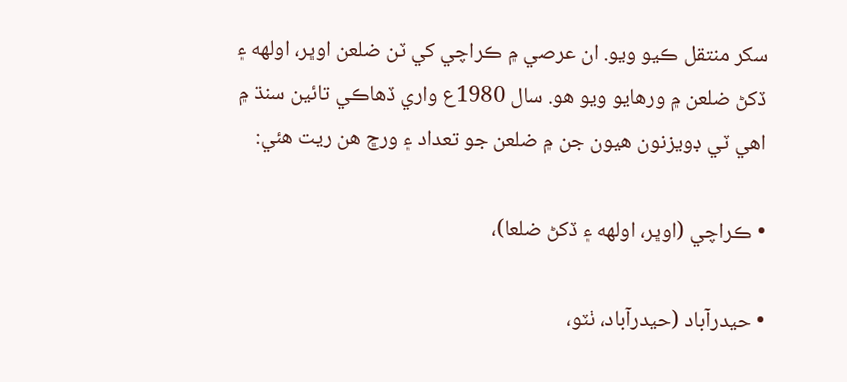سکر منتقل ڪيو ويو. ان عرصي ۾ ڪراچي کي ٽن ضلعن اوڀر، اولھه ۽ ڏکڻ ضلعن ۾ ورھايو ويو ھو. سال 1980ع واري ڏھاڪي تائين سنڌ ۾ اھي ٽي ڊويزنون ھيون جن ۾ ضلعن جو تعداد ۽ ورڇ ھن ريت ھئي:

• ڪراچي (اوڀر، اولهه ۽ ڏکڻ ضلعا)،

• حيدرآباد (حيدرآباد، ٺٽو،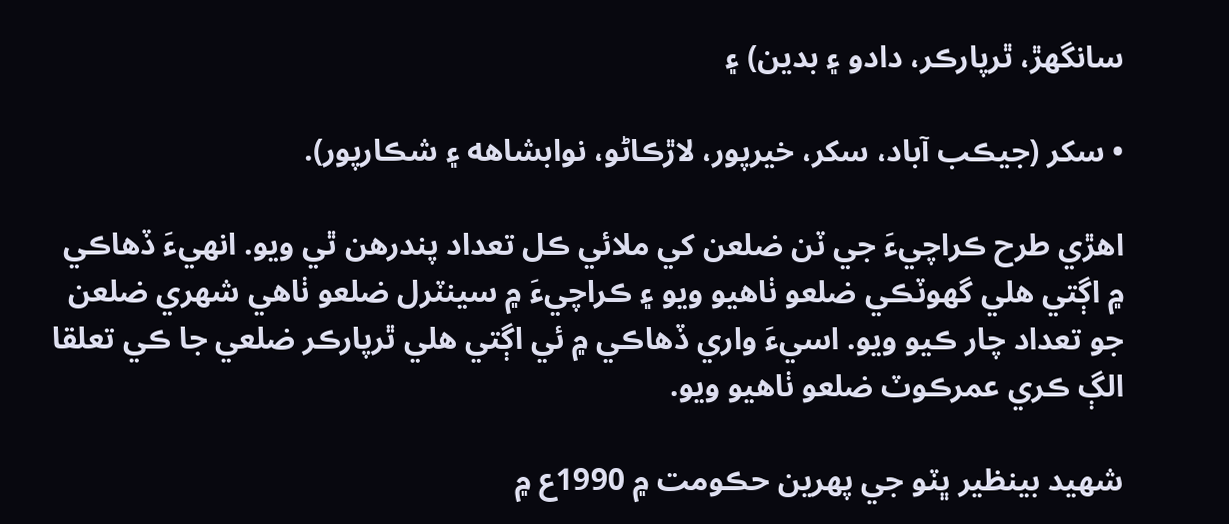سانگھڙ، ٿرپارڪر، دادو ۽ بدين) ۽

• سکر (جيڪب آباد، سکر، خيرپور، لاڙڪاڻو، نوابشاھه ۽ شڪارپور).

اھڙي طرح ڪراچيءَ جي ٽن ضلعن کي ملائي ڪل تعداد پندرھن ٿي ويو. انھيءَ ڏھاڪي ۾ اڳتي ھلي گھوٽڪي ضلعو ٺاھيو ويو ۽ ڪراچيءَ ۾ سينٽرل ضلعو ٺاھي شھري ضلعن جو تعداد چار ڪيو ويو. اسيءَ واري ڏھاڪي ۾ ئي اڳتي ھلي ٿرپارڪر ضلعي جا ڪي تعلقا الڳ ڪري عمرڪوٽ ضلعو ٺاھيو ويو.

شھيد بينظير ڀٽو جي پھرين حڪومت ۾ 1990ع ۾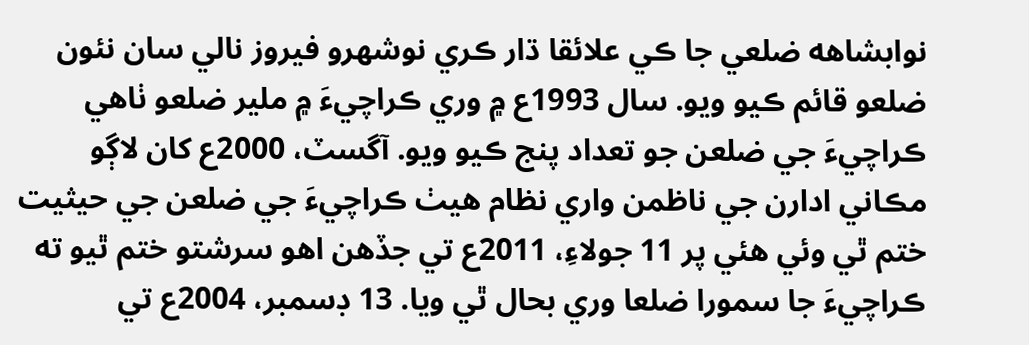نوابشاھه ضلعي جا ڪي علائقا ڌار ڪري نوشھرو فيروز نالي سان نئون ضلعو قائم ڪيو ويو. سال 1993ع ۾ وري ڪراچيءَ ۾ ملير ضلعو ٺاھي ڪراچيءَ جي ضلعن جو تعداد پنج ڪيو ويو. آگسٽ، 2000ع کان لاڳو مڪاني ادارن جي ناظمن واري نظام ھيٺ ڪراچيءَ جي ضلعن جي حيثيت ختم ٿي وئي ھئي پر 11 جولاءِ، 2011ع تي جڏھن اھو سرشتو ختم ٿيو ته ڪراچيءَ جا سمورا ضلعا وري بحال ٿي ويا. 13 ڊسمبر، 2004ع تي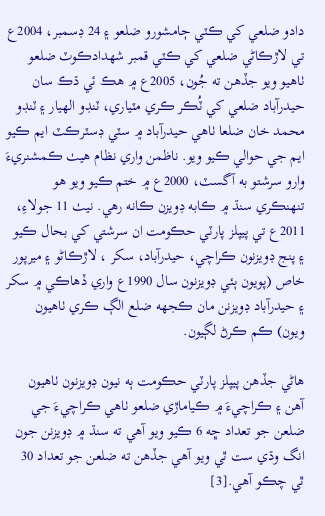دادو ضلعي کي ڪٽي ڄامشورو ضلعو ۽ 24 ڊسمبر، 2004ع تي لاڙڪاڻي ضلعي کي ڪٽي قمبر شھدادڪوٽ ضلعو ٺاھيو ويو جڏھن ته جُون، 2005ع ۾ ھڪ ئي ڌڪ سان حيدرآباد ضلعي کي ٽُڪر ڪري مٽياري، ٽنڊو الھيار ۽ ٽنڊو محمد خان ضلعا ٺاھي حيدرآباد ۾ سٽي ڊسٽرڪٽ ايم ڪيو ايم جي حوالي ڪيو ويو. ناظمن واري نظام ھيٺ ڪمشنريءَ وارو سرشتو به آگسٽ، 2000ع ۾ ختم ڪيو ويو ھو تنھنڪري سنڌ ۾ ڪابه ڊويزن ڪانه رھي. نيٺ 11 جولاءِ، 2011ع تي پيپلز پارٽي حڪومت ان سرشتي کي بحال ڪيو ۽ پنج ڊويزنون ڪراچي، حيدرآباد، سکر ، لاڙڪاڻو ۽ ميرپور خاص (پويون ٻئي ڊويزنون سال 1990ع واري ڏھاڪي ۾ سکر ۽ حيدرآباد ڊويزنن مان ڪجھه ضلع الڳ ڪري ٺاھيون ويون) ڪم ڪرڻ لڳيون.

ھاڻي جڏھن پيپلز پارٽي حڪومت ٻه نيون ڊويزنون ٺاھيون آھن ۽ ڪراچيءَ ۾ ڪياماڙي ضلعو ٺاھي ڪراچيءَ جي ضلعن جو تعداد ڇه 6 ڪيو ويو آھي ته سنڌ ۾ ڊويزنن جون انگ وڌي ست ٿي ويو آھي جڏھن ته ضلعن جو تعداد 30 ٿي چڪو آھي.[3]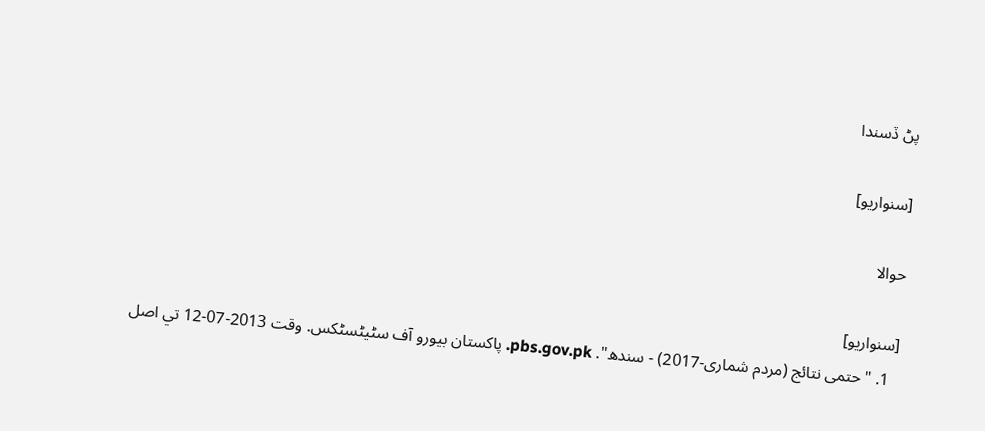پڻ ڏسندا

[سنواريو]

حوالا

[سنواريو]
  1. "حتمی نتائج (مردم شماری-2017) - سندھ". pbs.gov.pk. پاکستان بیورو آف سٹیٹسٹکس. وقت 2013-07-12 تي اصل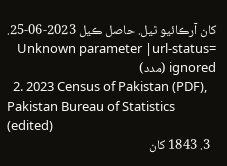کان آرڪائيو ٿيل. حاصل ڪيل 2023-06-25.  Unknown parameter |url-status= ignored (مدد)
  2. 2023 Census of Pakistan (PDF), Pakistan Bureau of Statistics  (edited)
  3. 1843 کان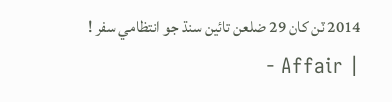2014 ٽن کان 29 ضلعن تائين سنڌ جو انتظامي سفر ! | Affair -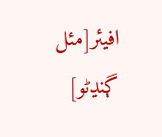افيئر[مئل ڳنڍڻو]